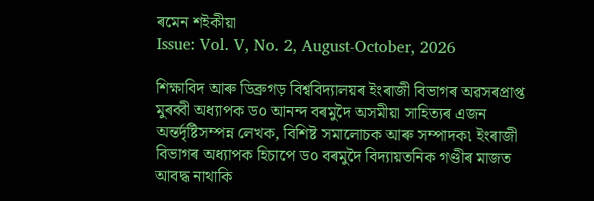ৰমেন শইকীয়া
Issue: Vol. V, No. 2, August-October, 2026

শিক্ষাবিদ আৰু ডিব্ৰুগড় বিশ্ববিদ্যালয়ৰ ইংৰাজী বিভাগৰ অৱসৰপ্ৰাপ্ত মুৰব্বী অধ্যাপক ড੦ আনন্দ বৰমুদৈ অসমীয়া সাহিত্যৰ এজন অন্তৰ্দৃষ্টিসম্পন্ন লেখক, বিশিষ্ট সমালোচক আৰু সম্পাদক৷ ইংৰাজী বিভাগৰ অধ্যাপক হিচাপে ড੦ বৰমুদৈ বিদ্যায়তনিক গণ্ডীৰ মাজত আবদ্ধ নাথাকি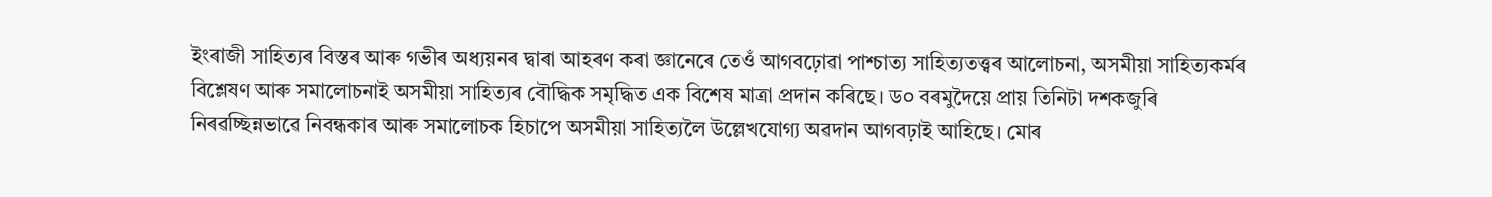ইংৰাজী সাহিত্যৰ বিস্তৰ আৰু গভীৰ অধ্যয়নৰ দ্বাৰা আহৰণ কৰা জ্ঞানেৰে তেওঁ আগবঢ়োৱা পাশ্চাত্য সাহিত্যতত্ত্বৰ আলোচনা, অসমীয়া সাহিত্যকৰ্মৰ বিশ্লেষণ আৰু সমালোচনাই অসমীয়া সাহিত্যৰ বৌদ্ধিক সমৃদ্ধিত এক বিশেষ মাত্রা প্ৰদান কৰিছে। ড੦ বৰমুদৈয়ে প্ৰায় তিনিটা দশকজুৰি নিৰৱচ্ছিন্নভাৱে নিবন্ধকাৰ আৰু সমালোচক হিচাপে অসমীয়া সাহিত্যলৈ উল্লেখযোগ্য অৱদান আগবঢ়াই আহিছে। মোৰ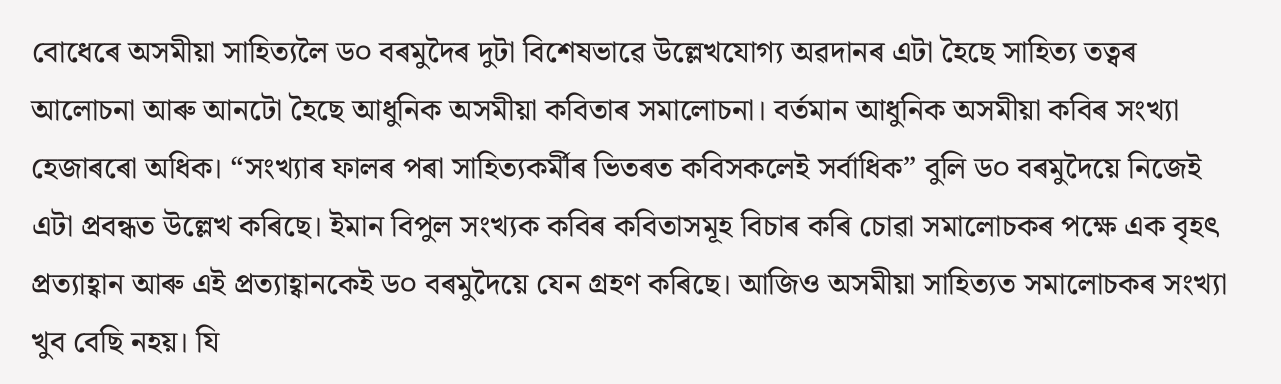বোধেৰে অসমীয়া সাহিত্যলৈ ড੦ বৰমুদৈৰ দুটা বিশেষভাৱে উল্লেখযোগ্য অৱদানৰ এটা হৈছে সাহিত্য তত্বৰ আলোচনা আৰু আনটো হৈছে আধুনিক অসমীয়া কবিতাৰ সমালোচনা। বৰ্তমান আধুনিক অসমীয়া কবিৰ সংখ্যা হেজাৰৰো অধিক। “সংখ্যাৰ ফালৰ পৰা সাহিত্যকৰ্মীৰ ভিতৰত কবিসকলেই সৰ্বাধিক” বুলি ড੦ বৰমুদৈয়ে নিজেই এটা প্ৰবন্ধত উল্লেখ কৰিছে। ইমান বিপুল সংখ্যক কবিৰ কবিতাসমূহ বিচাৰ কৰি চোৱা সমালোচকৰ পক্ষে এক বৃহৎ প্ৰত্যাহ্বান আৰু এই প্ৰত্যাহ্বানকেই ড੦ বৰমুদৈয়ে যেন গ্ৰহণ কৰিছে। আজিও অসমীয়া সাহিত্যত সমালোচকৰ সংখ্যা খুব বেছি নহয়। যি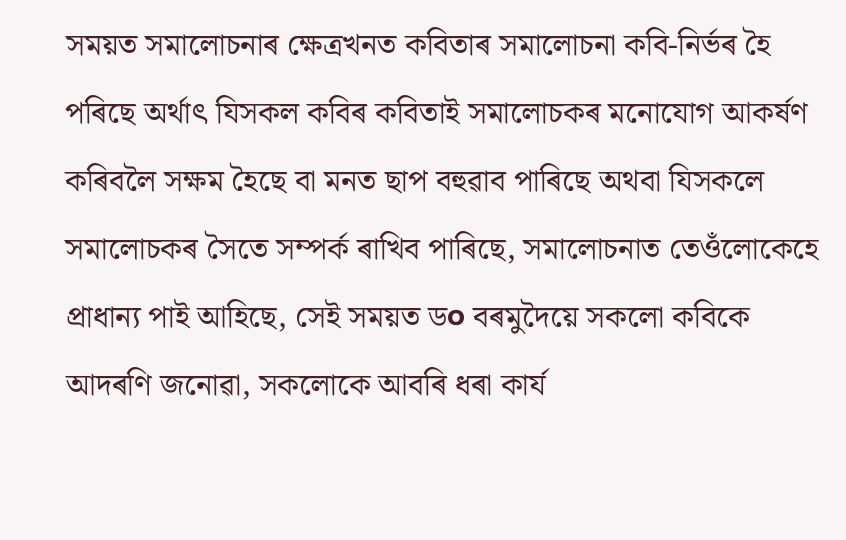সময়ত সমালোচনাৰ ক্ষেত্রখনত কবিতাৰ সমালোচনা কবি-নিৰ্ভৰ হৈ পৰিছে অৰ্থাৎ যিসকল কবিৰ কবিতাই সমালোচকৰ মনোযোগ আকৰ্ষণ কৰিবলৈ সক্ষম হৈছে বা মনত ছাপ বহুৱাব পাৰিছে অথবা যিসকলে সমালোচকৰ সৈতে সম্পৰ্ক ৰাখিব পাৰিছে, সমালোচনাত তেওঁলোকেহে প্ৰাধান্য পাই আহিছে, সেই সময়ত ড੦ বৰমুদৈয়ে সকলো কবিকে আদৰণি জনোৱা, সকলোকে আবৰি ধৰা কাৰ্য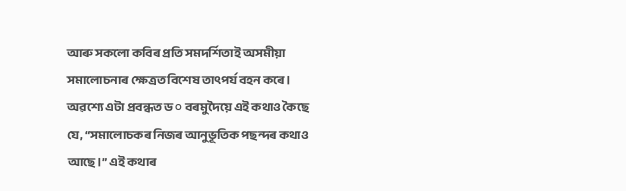আৰু সকলো কবিৰ প্ৰতি সমদৰ্শিতাই অসমীয়া সমালোচনাৰ ক্ষেত্রত বিশেষ তাৎপৰ্য বহন কৰে। অৱশ্যে এটা প্ৰবন্ধত ড੦ বৰমুদৈয়ে এই কথাও কৈছে যে, “সমালোচকৰ নিজৰ আনুভূতিক পছন্দৰ কথাও আছে।” এই কথাৰ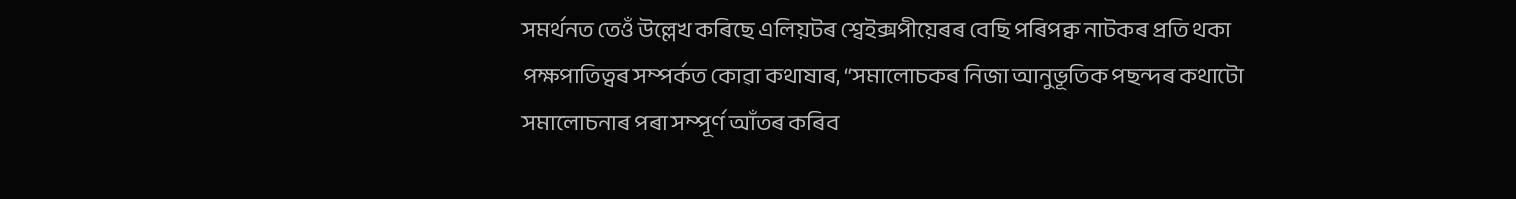সমৰ্থনত তেওঁ উল্লেখ কৰিছে এলিয়টৰ শ্বেইক্সপীয়েৰৰ বেছি পৰিপক্ব নাটকৰ প্ৰতি থকা পক্ষপাতিত্বৰ সম্পৰ্কত কোৱা কথাষাৰ, “সমালোচকৰ নিজা আনুভূতিক পছন্দৰ কথাটো সমালোচনাৰ পৰা সম্পূৰ্ণ আঁতৰ কৰিব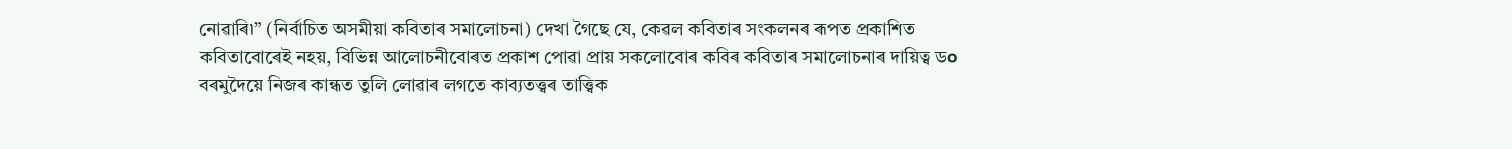নোৱাৰি৷” (নিৰ্বাচিত অসমীয়া কবিতাৰ সমালোচনা) দেখা গৈছে যে, কেৱল কবিতাৰ সংকলনৰ ৰূপত প্ৰকাশিত কবিতাবোৰেই নহয়, বিভিন্ন আলোচনীবোৰত প্ৰকাশ পোৱা প্ৰায় সকলোবোৰ কবিৰ কবিতাৰ সমালোচনাৰ দায়িত্ব ড੦ বৰমুদৈয়ে নিজৰ কান্ধত তুলি লোৱাৰ লগতে কাব্যতত্ত্বৰ তাত্ত্বিক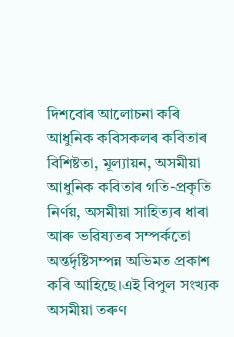দিশবোৰ আলোচনা কৰি আধুনিক কবিসকলৰ কবিতাৰ বিশিষ্টতা, মূল্যায়ন, অসমীয়া আধুনিক কবিতাৰ গতি-প্ৰকৃতি নিৰ্ণয়, অসমীয়া সাহিত্যৰ ধাৰা আৰু ভৱিষ্যতৰ সম্পৰ্কতো অন্তৰ্দৃষ্টিসম্পন্ন অভিমত প্ৰকাশ কৰি আহিছে।এই বিপুল সংখ্যক অসমীয়া তৰুণ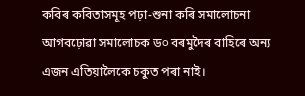কবিৰ কবিতাসমূহ পঢ়া-শুনা কৰি সমালোচনা আগবঢ়োৱা সমালোচক ড੦ বৰমুদৈৰ বাহিৰে অন্য এজন এতিয়ালৈকে চকুত পৰা নাই।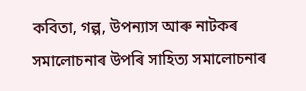কবিতা, গল্প, উপন্যাস আৰু নাটকৰ সমালোচনাৰ উপৰি সাহিত্য সমালোচনাৰ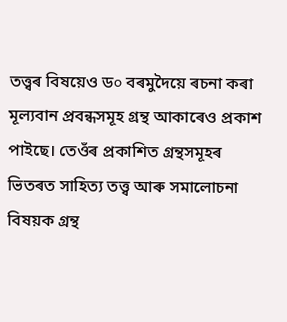তত্ত্বৰ বিষয়েও ড੦ বৰমুদৈয়ে ৰচনা কৰা মূল্যবান প্ৰবন্ধসমূহ গ্ৰন্থ আকাৰেও প্ৰকাশ পাইছে। তেওঁৰ প্ৰকাশিত গ্ৰন্থসমূহৰ ভিতৰত সাহিত্য তত্ত্ব আৰু সমালোচনা বিষয়ক গ্ৰন্থ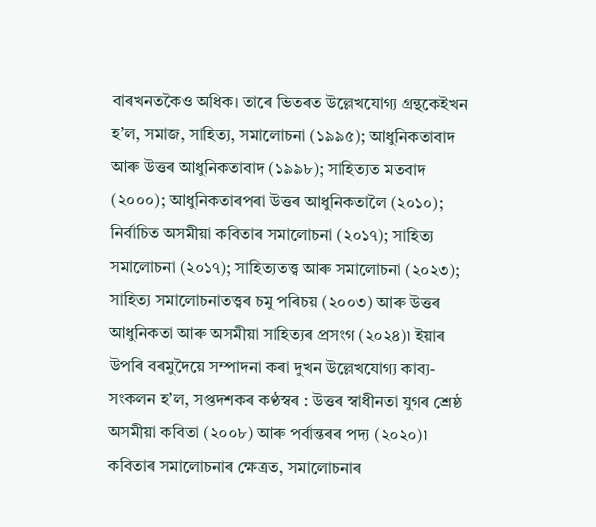বাৰখনতকৈও অধিক। তাৰে ভিতৰত উল্লেখযোগ্য গ্ৰন্থকেইখন হʼল, সমাজ, সাহিত্য, সমালোচনা (১৯৯৫); আধুনিকতাবাদ আৰু উত্তৰ আধুনিকতাবাদ (১৯৯৮); সাহিত্যত মতবাদ (২০০০); আধুনিকতাৰপৰা উত্তৰ আধুনিকতালৈ (২০১০); নিৰ্বাচিত অসমীয়া কবিতাৰ সমালোচনা (২০১৭); সাহিত্য সমালোচনা (২০১৭); সাহিত্যতত্ত্ব আৰু সমালোচনা (২০২৩); সাহিত্য সমালোচনাতত্ত্বৰ চমু পৰিচয় (২০০৩) আৰু উত্তৰ আধুনিকতা আৰু অসমীয়া সাহিত্যৰ প্ৰসংগ (২০২৪)৷ ইয়াৰ উপৰি বৰমুদৈয়ে সম্পাদনা কৰা দুখন উল্লেখযোগ্য কাব্য-সংকলন হʼল, সপ্তদশকৰ কণ্ঠস্বৰ : উত্তৰ স্বাধীনতা যুগৰ শ্ৰেষ্ঠ অসমীয়া কবিতা (২০০৮) আৰু পৰ্বান্তৰৰ পদ্য (২০২০)৷
কবিতাৰ সমালোচনাৰ ক্ষেত্রত, সমালোচনাৰ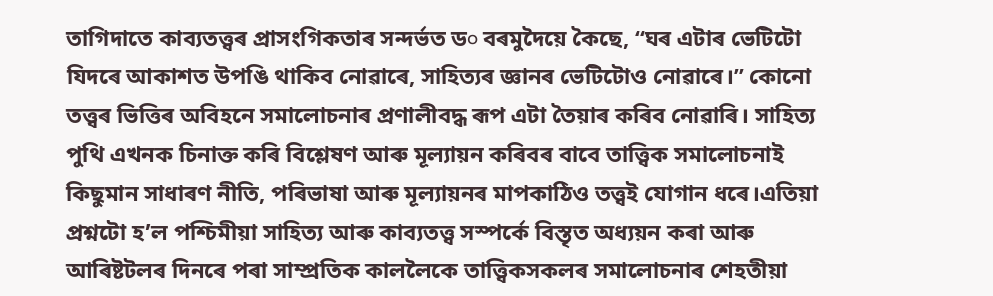তাগিদাতে কাব্যতত্ত্বৰ প্ৰাসংগিকতাৰ সন্দৰ্ভত ড੦ বৰমুদৈয়ে কৈছে, “ঘৰ এটাৰ ভেটিটো যিদৰে আকাশত উপঙি থাকিব নোৱাৰে, সাহিত্যৰ জ্ঞানৰ ভেটিটোও নোৱাৰে।” কোনো তত্ত্বৰ ভিত্তিৰ অবিহনে সমালোচনাৰ প্ৰণালীবদ্ধ ৰূপ এটা তৈয়াৰ কৰিব নোৱাৰি। সাহিত্য পুথি এখনক চিনাক্ত কৰি বিশ্লেষণ আৰু মূল্যায়ন কৰিবৰ বাবে তাত্ত্বিক সমালোচনাই কিছুমান সাধাৰণ নীতি, পৰিভাষা আৰু মূল্যায়নৰ মাপকাঠিও তত্ত্বই যোগান ধৰে।এতিয়া প্ৰশ্নটো হʼল পশ্চিমীয়া সাহিত্য আৰু কাব্যতত্ত্ব সস্পৰ্কে বিস্তৃত অধ্যয়ন কৰা আৰু আৰিষ্টটলৰ দিনৰে পৰা সাম্প্ৰতিক কাললৈকে তাত্ত্বিকসকলৰ সমালোচনাৰ শেহতীয়া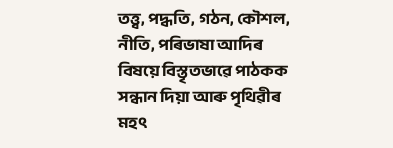তত্ত্ব, পদ্ধতি, গঠন, কৌশল, নীতি, পৰিভাষা আদিৰ বিষয়ে বিস্তৃতভাৱে পাঠকক সন্ধান দিয়া আৰু পৃথিৱীৰ মহৎ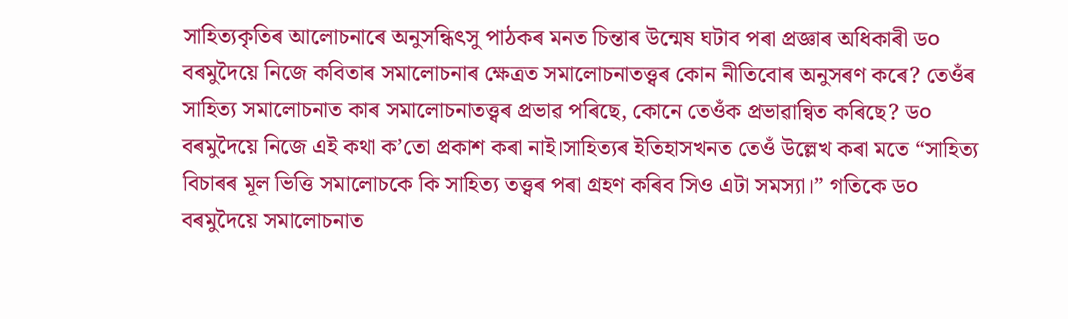সাহিত্যকৃতিৰ আলোচনাৰে অনুসন্ধিৎসু পাঠকৰ মনত চিন্তাৰ উন্মেষ ঘটাব পৰা প্ৰজ্ঞাৰ অধিকাৰী ড੦ বৰমুদৈয়ে নিজে কবিতাৰ সমালোচনাৰ ক্ষেত্রত সমালোচনাতত্ত্বৰ কোন নীতিবোৰ অনুসৰণ কৰে? তেওঁৰ সাহিত্য সমালোচনাত কাৰ সমালোচনাতত্ত্বৰ প্ৰভাৱ পৰিছে, কোনে তেওঁক প্ৰভাৱান্বিত কৰিছে? ড੦ বৰমুদৈয়ে নিজে এই কথা কʼতো প্ৰকাশ কৰা নাই।সাহিত্যৰ ইতিহাসখনত তেওঁ উল্লেখ কৰা মতে “সাহিত্য বিচাৰৰ মূল ভিত্তি সমালোচকে কি সাহিত্য তত্ত্বৰ পৰা গ্ৰহণ কৰিব সিও এটা সমস্যা।” গতিকে ড੦ বৰমুদৈয়ে সমালোচনাত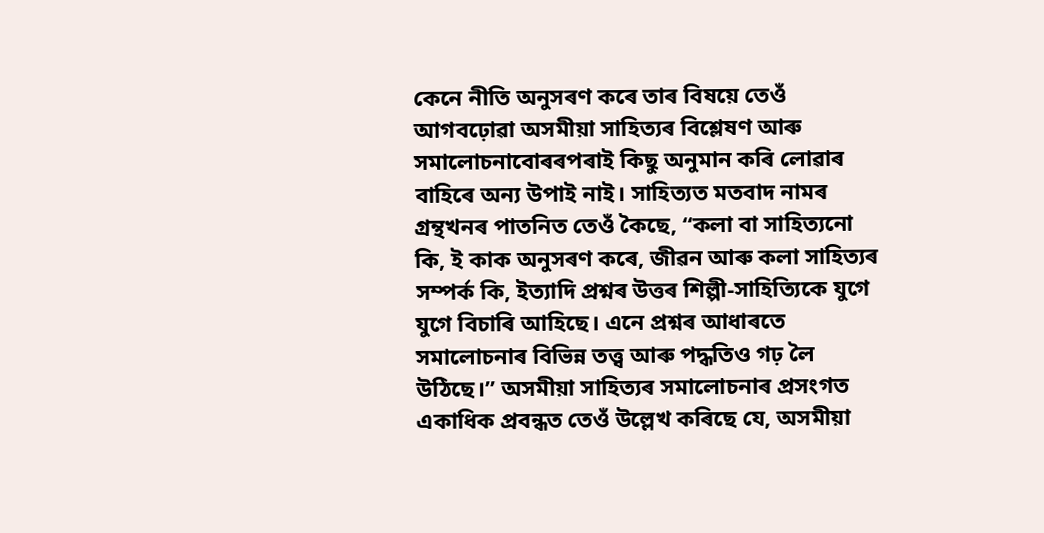কেনে নীতি অনুসৰণ কৰে তাৰ বিষয়ে তেওঁ আগবঢ়োৱা অসমীয়া সাহিত্যৰ বিশ্লেষণ আৰু সমালোচনাবোৰৰপৰাই কিছু অনুমান কৰি লোৱাৰ বাহিৰে অন্য উপাই নাই। সাহিত্যত মতবাদ নামৰ গ্ৰন্থখনৰ পাতনিত তেওঁ কৈছে, “কলা বা সাহিত্যনো কি, ই কাক অনুসৰণ কৰে, জীৱন আৰু কলা সাহিত্যৰ সম্পৰ্ক কি, ইত্যাদি প্ৰশ্নৰ উত্তৰ শিল্পী-সাহিত্যিকে যুগে যুগে বিচাৰি আহিছে। এনে প্ৰশ্নৰ আধাৰতে সমালোচনাৰ বিভিন্ন তত্ত্ব আৰু পদ্ধতিও গঢ় লৈ উঠিছে।” অসমীয়া সাহিত্যৰ সমালোচনাৰ প্ৰসংগত একাধিক প্ৰবন্ধত তেওঁ উল্লেখ কৰিছে যে, অসমীয়া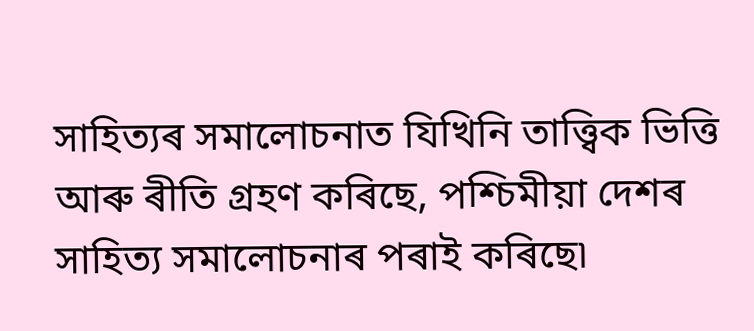সাহিত্যৰ সমালোচনাত যিখিনি তাত্ত্বিক ভিত্তি আৰু ৰীতি গ্ৰহণ কৰিছে, পশ্চিমীয়া দেশৰ সাহিত্য সমালোচনাৰ পৰাই কৰিছে৷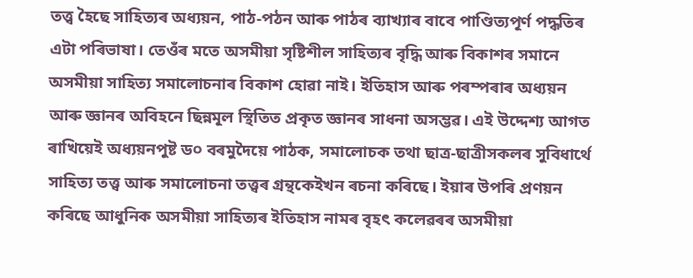তত্ত্ব হৈছে সাহিত্যৰ অধ্যয়ন, পাঠ-পঠন আৰু পাঠৰ ব্যাখ্যাৰ বাবে পাণ্ডিত্যপূর্ণ পদ্ধতিৰ এটা পৰিভাষা। তেওঁৰ মতে অসমীয়া সৃষ্টিশীল সাহিত্যৰ বৃদ্ধি আৰু বিকাশৰ সমানে অসমীয়া সাহিত্য সমালোচনাৰ বিকাশ হোৱা নাই। ইতিহাস আৰু পৰম্পৰাৰ অধ্যয়ন আৰু জ্ঞানৰ অবিহনে ছিন্নমূল স্থিতিত প্ৰকৃত জ্ঞানৰ সাধনা অসম্ভৱ। এই উদ্দেশ্য আগত ৰাখিয়েই অধ্যয়নপুষ্ট ড੦ বৰমুদৈয়ে পাঠক, সমালোচক তথা ছাত্র-ছাত্রীসকলৰ সুবিধাৰ্থে সাহিত্য তত্ত্ব আৰু সমালোচনা তত্ত্বৰ গ্ৰন্থকেইখন ৰচনা কৰিছে। ইয়াৰ উপৰি প্ৰণয়ন কৰিছে আধুনিক অসমীয়া সাহিত্যৰ ইতিহাস নামৰ বৃহৎ কলেৱৰৰ অসমীয়া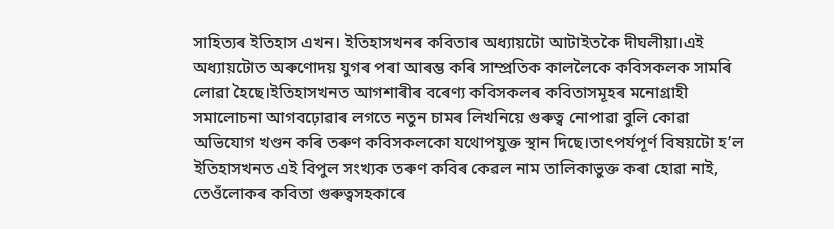সাহিত্যৰ ইতিহাস এখন। ইতিহাসখনৰ কবিতাৰ অধ্যায়টো আটাইতকৈ দীঘলীয়া।এই অধ্যায়টোত অৰুণোদয় যুগৰ পৰা আৰম্ভ কৰি সাম্প্ৰতিক কাললৈকে কবিসকলক সামৰি লোৱা হৈছে।ইতিহাসখনত আগশাৰীৰ বৰেণ্য কবিসকলৰ কবিতাসমূহৰ মনোগ্ৰাহী সমালোচনা আগবঢ়োৱাৰ লগতে নতুন চামৰ লিখনিয়ে গুৰুত্ব নোপাৱা বুলি কোৱা অভিযোগ খণ্ডন কৰি তৰুণ কবিসকলকো যথোপযুক্ত স্থান দিছে।তাৎপৰ্যপূৰ্ণ বিষয়টো হʼল ইতিহাসখনত এই বিপুল সংখ্যক তৰুণ কবিৰ কেৱল নাম তালিকাভুক্ত কৰা হোৱা নাই, তেওঁলোকৰ কবিতা গুৰুত্বসহকাৰে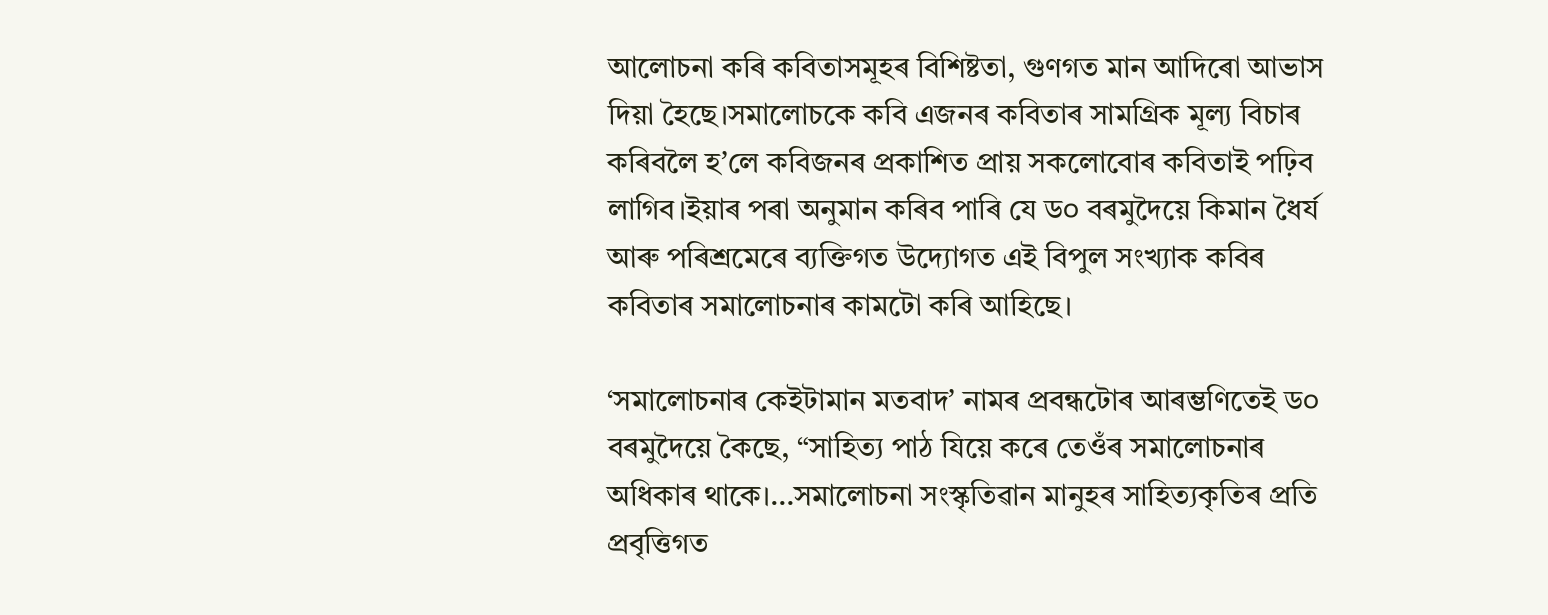আলোচনা কৰি কবিতাসমূহৰ বিশিষ্টতা, গুণগত মান আদিৰো আভাস দিয়া হৈছে।সমালোচকে কবি এজনৰ কবিতাৰ সামগ্ৰিক মূল্য বিচাৰ কৰিবলৈ হʼলে কবিজনৰ প্ৰকাশিত প্ৰায় সকলোবোৰ কবিতাই পঢ়িব লাগিব।ইয়াৰ পৰা অনুমান কৰিব পাৰি যে ড੦ বৰমুদৈয়ে কিমান ধৈৰ্য আৰু পৰিশ্ৰমেৰে ব্যক্তিগত উদ্যোগত এই বিপুল সংখ্যাক কবিৰ কবিতাৰ সমালোচনাৰ কামটো কৰি আহিছে।

‘সমালোচনাৰ কেইটামান মতবাদʼ নামৰ প্ৰবন্ধটোৰ আৰম্ভণিতেই ড੦ বৰমুদৈয়ে কৈছে, “সাহিত্য পাঠ যিয়ে কৰে তেওঁৰ সমালোচনাৰ অধিকাৰ থাকে।…সমালোচনা সংস্কৃতিৱান মানুহৰ সাহিত্যকৃতিৰ প্ৰতি প্ৰবৃত্তিগত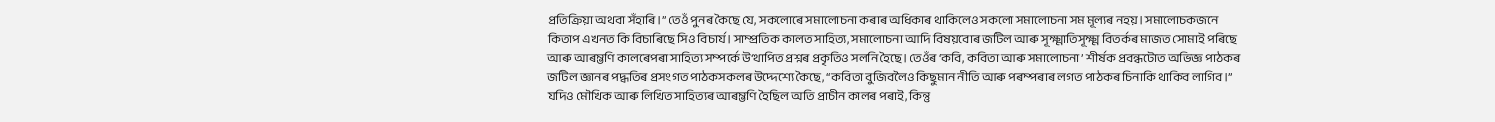প্ৰতিক্ৰিয়া অথবা সঁহাৰি।” তেওঁ পুনৰ কৈছে যে, সকলোৰে সমালোচনা কৰাৰ অধিকাৰ থাকিলেও সকলো সমালোচনা সম মূল্যৰ নহয়। সমালোচকজনে কিতাপ এখনত কি বিচাৰিছে সিও বিচাৰ্য। সাম্প্ৰতিক কালত সাহিত্য, সমালোচনা আদি বিষয়বোৰ জটিল আৰু সূক্ষ্মাতিসূক্ষ্ম বিতৰ্কৰ মাজত সোমাই পৰিছে আৰু আৰম্ভণি কালৰেপৰা সাহিত্য সম্পৰ্কে উত্থাপিত প্ৰশ্নৰ প্ৰকৃতিও সলনি হৈছে। তেওঁৰ ‘কবি, কবিতা আৰু সমালোচনা’ শীৰ্ষক প্ৰবন্ধটোত অভিজ্ঞ পাঠকৰ জটিল জ্ঞানৰ পদ্ধতিৰ প্ৰসংগত পাঠকসকলৰ উদ্দেশ্যে কৈছে, “কবিতা বুজিবলৈও কিছুমান নীতি আৰু পৰম্পৰাৰ লগত পাঠকৰ চিনাকি থাকিব লাগিব।”
যদিও মৌখিক আৰু লিখিত সাহিত্যৰ আৰম্ভণি হৈছিল অতি প্ৰাচীন কালৰ পৰাই, কিন্তু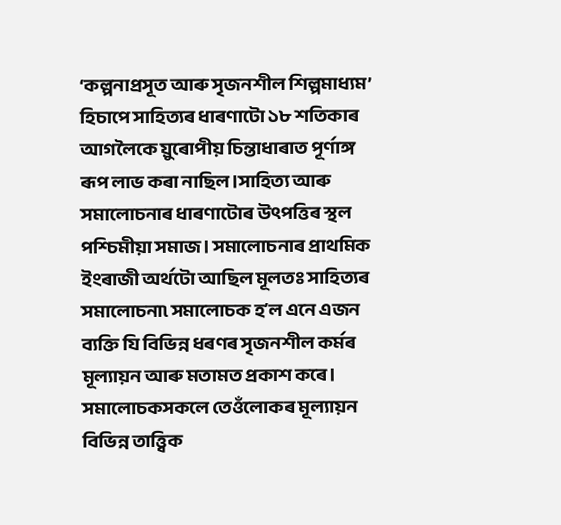‘কল্পনাপ্রসূত আৰু সৃজনশীল শিল্পমাধ্যম’ হিচাপে সাহিত্যৰ ধাৰণাটো ১৮ শতিকাৰ আগলৈকে য়ুৰোপীয় চিন্তাধাৰাত পূৰ্ণাঙ্গ ৰূপ লাভ কৰা নাছিল।সাহিত্য আৰু সমালোচনাৰ ধাৰণাটোৰ উৎপত্তিৰ স্থল পশ্চিমীয়া সমাজ। সমালোচনাৰ প্রাথমিক ইংৰাজী অর্থটো আছিল মূলতঃ সাহিত্যৰ সমালোচনা৷ সমালোচক হʼল এনে এজন ব্যক্তি যি বিভিন্ন ধৰণৰ সৃজনশীল কৰ্মৰ মূল্যায়ন আৰু মতামত প্রকাশ কৰে। সমালোচকসকলে তেওঁলোকৰ মূল্যায়ন বিভিন্ন তাত্ত্বিক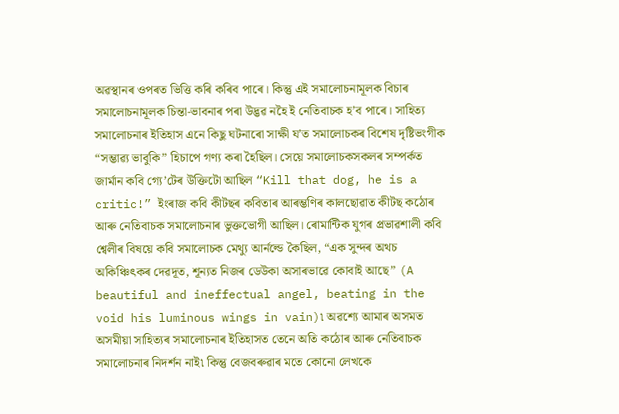অৱস্থানৰ ওপৰত ভিত্তি কৰি কৰিব পাৰে। কিন্তু এই সমালোচনামূলক বিচাৰ সমালোচনামূলক চিন্তা-ভাবনাৰ পৰা উদ্ভৱ নহৈ ই নেতিবাচক হʼব পাৰে। সাহিত্য সমালোচনাৰ ইতিহাস এনে কিছু ঘটনাৰো সাক্ষী যʼত সমালোচকৰ বিশেষ দৃষ্টিভংগীক “সম্ভাৱ্য ভাবুকি” হিচাপে গণ্য কৰা হৈছিল। সেয়ে সমালোচকসকলৰ সম্পৰ্কত জাৰ্মান কবি গ্যে’টেৰ উক্তিটো আছিল “Kill that dog, he is a critic!” ইংৰাজ কবি কীটছৰ কবিতাৰ আৰম্ভণিৰ কালছোৱাত কীটছ কঠোৰ আৰু নেতিবাচক সমালোচনাৰ ভুক্তভোগী আছিল। ৰোমান্টিক যুগৰ প্ৰভাৱশালী কবি শ্বেলীৰ বিষয়ে কবি সমালোচক মেথ্যু আৰ্নল্ডে কৈছিল, “এক সুন্দৰ অথচ অকিঞ্চিৎকৰ দেৱদূত, শূন্যত নিজৰ ডেউকা অসাৰভাৱে কোবাই আছে” (A beautiful and ineffectual angel, beating in the void his luminous wings in vain)৷ অৱশ্যে আমাৰ অসমত অসমীয়া সাহিত্যৰ সমালোচনাৰ ইতিহাসত তেনে অতি কঠোৰ আৰু নেতিবাচক সমালোচনাৰ নিদৰ্শন নাই৷ কিন্তু বেজবৰুৱাৰ মতে কোনো লেখকে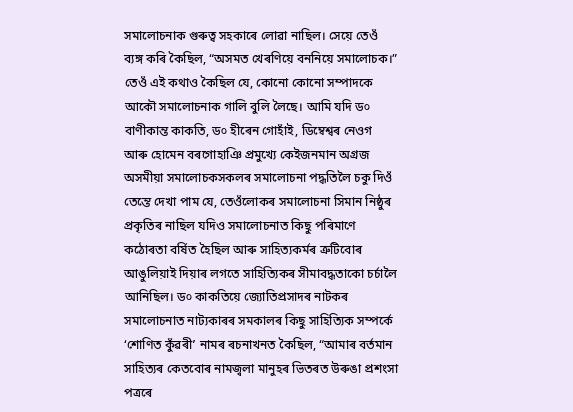সমালোচনাক গুৰুত্ব সহকাৰে লোৱা নাছিল। সেয়ে তেওঁ ব্যঙ্গ কৰি কৈছিল, “অসমত খেৰণিয়ে বননিয়ে সমালোচক।” তেওঁ এই কথাও কৈছিল যে, কোনো কোনো সম্পাদকে আকৌ সমালোচনাক গালি বুলি লৈছে। আমি যদি ড੦ বাণীকান্ত কাকতি, ড੦ হীৰেন গোহাঁই, ডিম্বেশ্বৰ নেওগ আৰু হোমেন বৰগোহাঞি প্ৰমুখ্যে কেইজনমান অগ্ৰজ অসমীয়া সমালোচকসকলৰ সমালোচনা পদ্ধতিলৈ চকু দিওঁ তেন্তে দেখা পাম যে, তেওঁলোকৰ সমালোচনা সিমান নিষ্ঠুৰ প্ৰকৃতিৰ নাছিল যদিও সমালোচনাত কিছু পৰিমাণে কঠোৰতা বৰ্ষিত হৈছিল আৰু সাহিত্যকৰ্মৰ ত্ৰুটিবোৰ আঙুলিয়াই দিয়াৰ লগতে সাহিত্যিকৰ সীমাবদ্ধতাকো চৰ্চালৈ আনিছিল। ড੦ কাকতিয়ে জ্যোতিপ্ৰসাদৰ নাটকৰ সমালোচনাত নাট্যকাৰৰ সমকালৰ কিছু সাহিত্যিক সম্পৰ্কে ‘শোণিত কুঁৱৰীʼ নামৰ ৰচনাখনত কৈছিল, “আমাৰ বৰ্তমান সাহিত্যৰ কেতবোৰ নামজ্বলা মানুহৰ ভিতৰত উৰুঙা প্ৰশংসা পত্রৰে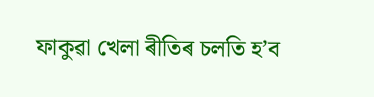ফাকুৱা খেলা ৰীতিৰ চলতি হʼব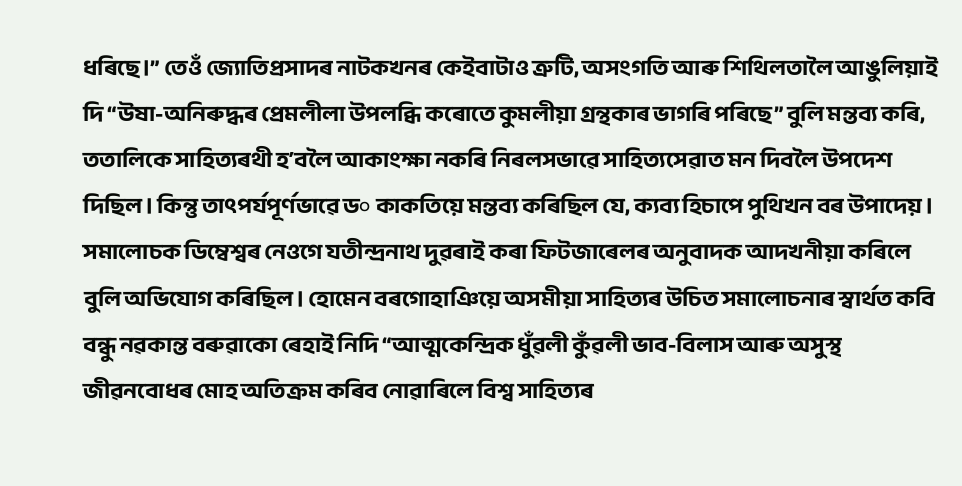ধৰিছে।” তেওঁ জ্যোতিপ্ৰসাদৰ নাটকখনৰ কেইবাটাও ত্ৰুটি, অসংগতি আৰু শিথিলতালৈ আঙুলিয়াই দি “উষা-অনিৰুদ্ধৰ প্ৰেমলীলা উপলব্ধি কৰোতে কুমলীয়া গ্ৰন্থকাৰ ভাগৰি পৰিছে” বুলি মন্তব্য কৰি, ততালিকে সাহিত্যৰথী হʼবলৈ আকাংক্ষা নকৰি নিৰলসভাৱে সাহিত্যসেৱাত মন দিবলৈ উপদেশ দিছিল। কিন্তু তাৎপৰ্যপূৰ্ণভাৱে ড੦ কাকতিয়ে মন্তব্য কৰিছিল যে, ক্যব্য হিচাপে পুথিখন বৰ উপাদেয়। সমালোচক ডিম্বেশ্বৰ নেওগে যতীন্দ্ৰনাথ দুৱৰাই কৰা ফিটজাৰেলৰ অনুবাদক আদখনীয়া কৰিলে বুলি অভিযোগ কৰিছিল। হোমেন বৰগোহাঞিয়ে অসমীয়া সাহিত্যৰ উচিত সমালোচনাৰ স্বার্থত কবি বন্ধু নৱকান্ত বৰুৱাকো ৰেহাই নিদি “আত্মকেন্দ্রিক ধুঁৱলী কুঁৱলী ভাব-বিলাস আৰু অসুস্থ জীৱনবোধৰ মোহ অতিক্রম কৰিব নোৱাৰিলে বিশ্ব সাহিত্যৰ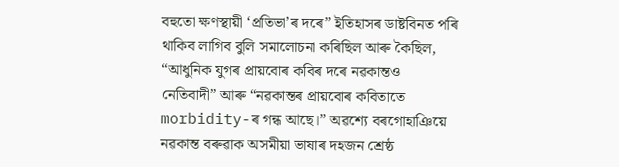বহুতো ক্ষণস্থায়ী ‘প্রতিভা’ৰ দৰে” ইতিহাসৰ ডাষ্টবিনত পৰি থাকিব লাগিব বুলি সমালোচনা কৰিছিল আৰু কৈছিল, “আধুনিক যুগৰ প্ৰায়বোৰ কবিৰ দৰে নৱকান্তও নেতিবাদী” আৰু “নৱকান্তৰ প্ৰায়বোৰ কবিতাতে morbidity-ৰ গন্ধ আছে।” অৱশ্যে বৰগোহাঞিয়ে নৱকান্ত বৰুৱাক অসমীয়া ভাষাৰ দহজন শ্ৰেষ্ঠ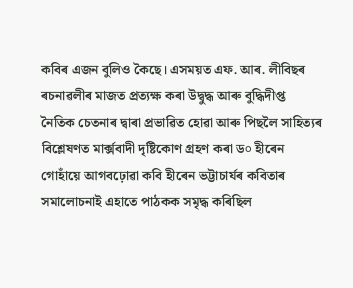কবিৰ এজন বুলিও কৈছে। এসময়ত এফ. আৰ. লীবিছৰ ৰচনাৱলীৰ মাজত প্ৰত্যক্ষ কৰা উদ্বুদ্ধ আৰু বুদ্ধিদীপ্ত নৈতিক চেতনাৰ দ্বাৰা প্ৰভাৱিত হোৱা আৰু পিছলৈ সাহিত্যৰ বিশ্লেষণত মাৰ্ক্সবাদী দৃষ্টিকোণ গ্ৰহণ কৰা ড੦ হীৰেন গোহাঁয়ে আগবঢ়োৱা কবি হীৰেন ভট্টাচাৰ্যৰ কবিতাৰ সমালোচনাই এহাতে পাঠকক সমৃদ্ধ কৰিছিল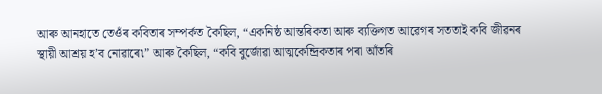আৰু আনহাতে তেওঁৰ কবিতাৰ সম্পৰ্কত কৈছিল, “একনিষ্ঠ আন্তৰিকতা আৰু ব্যক্তিগত আৱেগৰ সততাই কবি জীৱনৰ স্থায়ী আশ্ৰয় হʼব নোৱাৰে৷” আৰু কৈছিল, “কবি বুৰ্জোৱা আত্মকেন্দ্ৰিকতাৰ পৰা আঁতৰি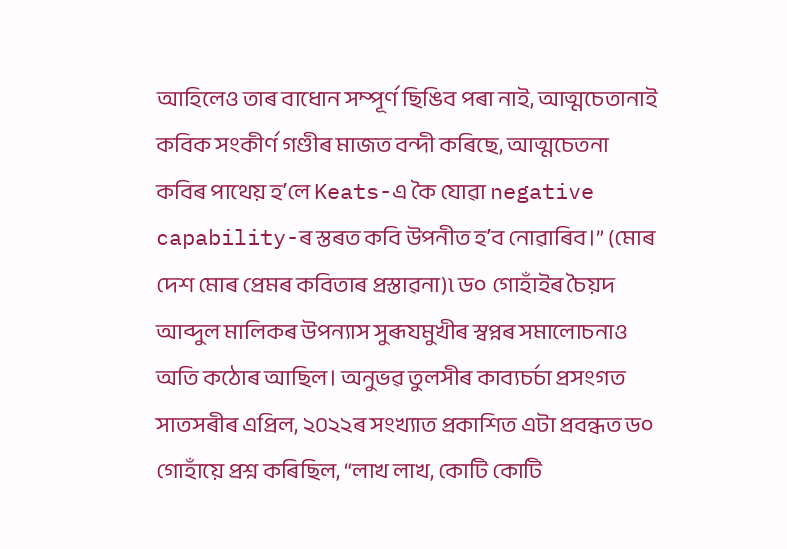আহিলেও তাৰ বাধোন সম্পূৰ্ণ ছিঙিব পৰা নাই, আত্মচেতানাই কবিক সংকীৰ্ণ গণ্ডীৰ মাজত বন্দী কৰিছে, আত্মচেতনা কবিৰ পাথেয় হʼলে Keats-এ কৈ যোৱা negative capability-ৰ স্তৰত কবি উপনীত হʼব নোৱাৰিব।” (মোৰ দেশ মোৰ প্ৰেমৰ কবিতাৰ প্ৰস্তাৱনা)৷ ড੦ গোহাঁইৰ চৈয়দ আব্দুল মালিকৰ উপন্যাস সুৰূযমুখীৰ স্বপ্নৰ সমালোচনাও অতি কঠোৰ আছিল। অনুভৱ তুলসীৰ কাব্যচৰ্চা প্ৰসংগত সাতসৰীৰ এপ্ৰিল, ২০২২ৰ সংখ্যাত প্ৰকাশিত এটা প্ৰবন্ধত ড੦ গোহাঁয়ে প্ৰশ্ন কৰিছিল, “লাখ লাখ, কোটি কোটি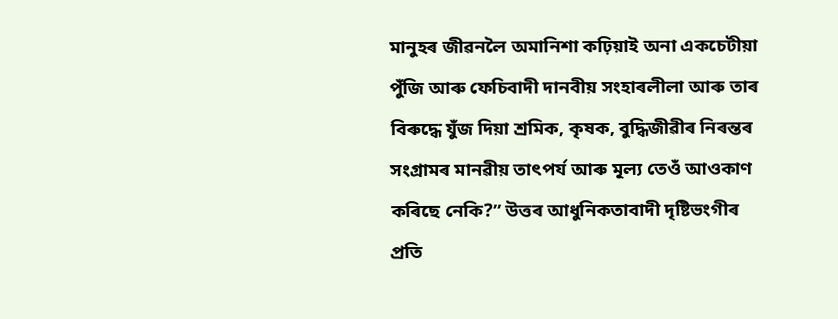মানুহৰ জীৱনলৈ অমানিশা কঢ়িয়াই অনা একচেটীয়া পুঁজি আৰু ফেচিবাদী দানবীয় সংহাৰলীলা আৰু তাৰ বিৰুদ্ধে যুঁজ দিয়া শ্ৰমিক, কৃষক, বুদ্ধিজীৱীৰ নিৰন্তৰ সংগ্ৰামৰ মানৱীয় তাৎপৰ্য আৰু মূল্য তেওঁ আওকাণ কৰিছে নেকি?” উত্তৰ আধুনিকতাবাদী দৃষ্টিভংগীৰ প্ৰতি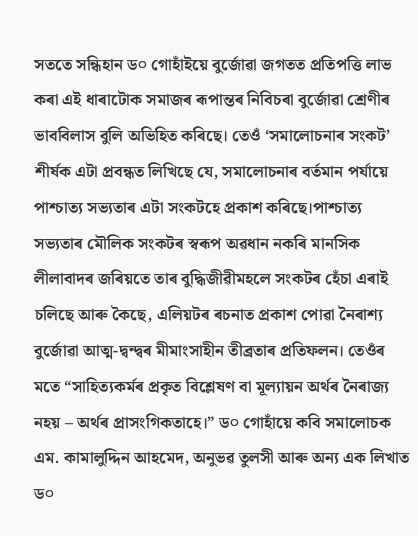সততে সন্ধিহান ড੦ গোহাঁইয়ে বুৰ্জোৱা জগতত প্ৰতিপত্তি লাভ কৰা এই ধাৰাটোক সমাজৰ ৰূপান্তৰ নিবিচৰা বুৰ্জোৱা শ্ৰেণীৰ ভাববিলাস বুলি অভিহিত কৰিছে। তেওঁ ‘সমালোচনাৰ সংকটʼ শীৰ্ষক এটা প্ৰবন্ধত লিখিছে যে, সমালোচনাৰ বৰ্তমান পৰ্যায়ে পাশ্চাত্য সভ্যতাৰ এটা সংকটহে প্ৰকাশ কৰিছে।পাশ্চাত্য সভ্যতাৰ মৌলিক সংকটৰ স্বৰূপ অৱধান নকৰি মানসিক লীলাবাদৰ জৰিয়তে তাৰ বুদ্ধিজীৱীমহলে সংকটৰ হেঁচা এৰাই চলিছে আৰু কৈছে, এলিয়টৰ ৰচনাত প্ৰকাশ পোৱা নৈৰাশ্য বুৰ্জোৱা আত্ম-দ্বন্দ্বৰ মীমাংসাহীন তীব্ৰতাৰ প্ৰতিফলন। তেওঁৰ মতে “সাহিত্যকৰ্মৰ প্ৰকৃত বিশ্লেষণ বা মূল্যায়ন অৰ্থৰ নৈৰাজ্য নহয় – অৰ্থৰ প্ৰাসংগিকতাহে।” ড੦ গোহাঁয়ে কবি সমালোচক এম. কামালুদ্দিন আহমেদ, অনুভৱ তুলসী আৰু অন্য এক লিখাত ড੦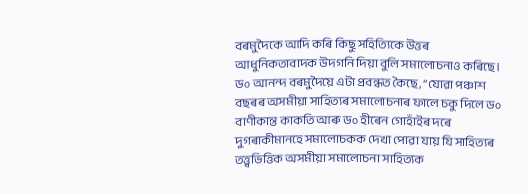বৰমুদৈকে আদি কৰি কিছু সহিত্যিকে উত্তৰ আধুনিকতাবাদক উদগনি দিয়া বুলি সমালোচনাও কৰিছে।
ড੦ আনন্দ বৰমুদৈয়ে এটা প্ৰবন্ধত কৈছে, “যোৱা পঞ্চাশ বছৰৰ অসমীয়া সাহিত্যৰ সমালোচনাৰ ফালে চকু দিলে ড੦ বাণীকান্ত কাকতি আৰু ড੦ হীৰেন গোহাঁইৰ দৰে দুগৰাকীমানহে সমালোচকক দেখা পোৱা যায় যি সাহিত্যৰ তত্ত্বভিত্তিক অসমীয়া সমালোচনা সাহিত্যক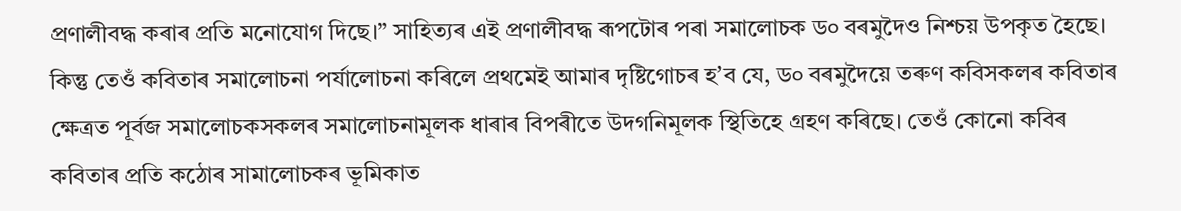প্ৰণালীবদ্ধ কৰাৰ প্ৰতি মনোযোগ দিছে।” সাহিত্যৰ এই প্ৰণালীবদ্ধ ৰূপটোৰ পৰা সমালোচক ড੦ বৰমুদৈও নিশ্চয় উপকৃত হৈছে। কিন্তু তেওঁ কবিতাৰ সমালোচনা পৰ্যালোচনা কৰিলে প্ৰথমেই আমাৰ দৃষ্টিগোচৰ হʼব যে, ড੦ বৰমুদৈয়ে তৰুণ কবিসকলৰ কবিতাৰ ক্ষেত্রত পূৰ্বজ সমালোচকসকলৰ সমালোচনামূলক ধাৰাৰ বিপৰীতে উদগনিমূলক স্থিতিহে গ্ৰহণ কৰিছে। তেওঁ কোনো কবিৰ কবিতাৰ প্ৰতি কঠোৰ সামালোচকৰ ভূমিকাত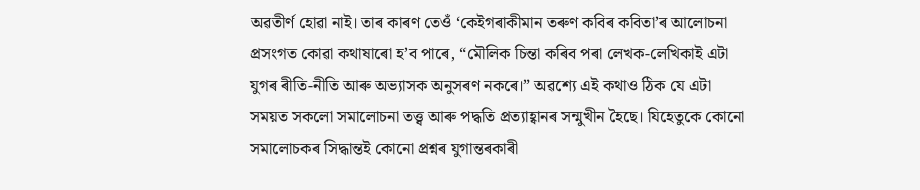অৱতীৰ্ণ হোৱা নাই। তাৰ কাৰণ তেওঁ ‘কেইগৰাকীমান তৰুণ কবিৰ কবিতাʼৰ আলোচনা প্ৰসংগত কোৱা কথাষাৰো হʼব পাৰে, “মৌলিক চিন্তা কৰিব পৰা লেখক-লেখিকাই এটা যুগৰ ৰীতি-নীতি আৰু অভ্যাসক অনুসৰণ নকৰে।” অৱশ্যে এই কথাও ঠিক যে এটা সময়ত সকলো সমালোচনা তত্ত্ব আৰু পদ্ধতি প্ৰত্যাহ্বানৰ সন্মুখীন হৈছে। যিহেতুকে কোনো সমালোচকৰ সিদ্ধান্তই কোনো প্ৰশ্নৰ যুগান্তৰকাৰী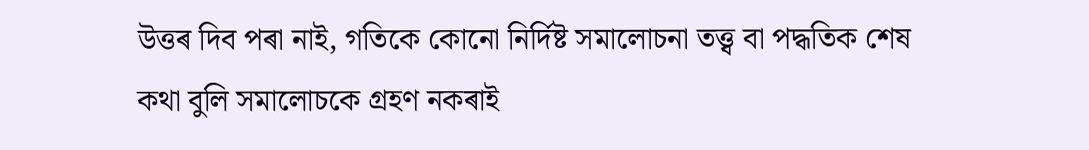উত্তৰ দিব পৰা নাই, গতিকে কোনো নিৰ্দিষ্ট সমালোচনা তত্ত্ব বা পদ্ধতিক শেষ কথা বুলি সমালোচকে গ্ৰহণ নকৰাই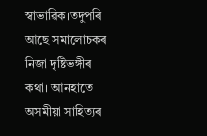স্বাভাৱিক।তদুপৰি আছে সমালোচকৰ নিজা দৃষ্টিভঙ্গীৰ কথা। আনহাতে অসমীয়া সাহিত্যৰ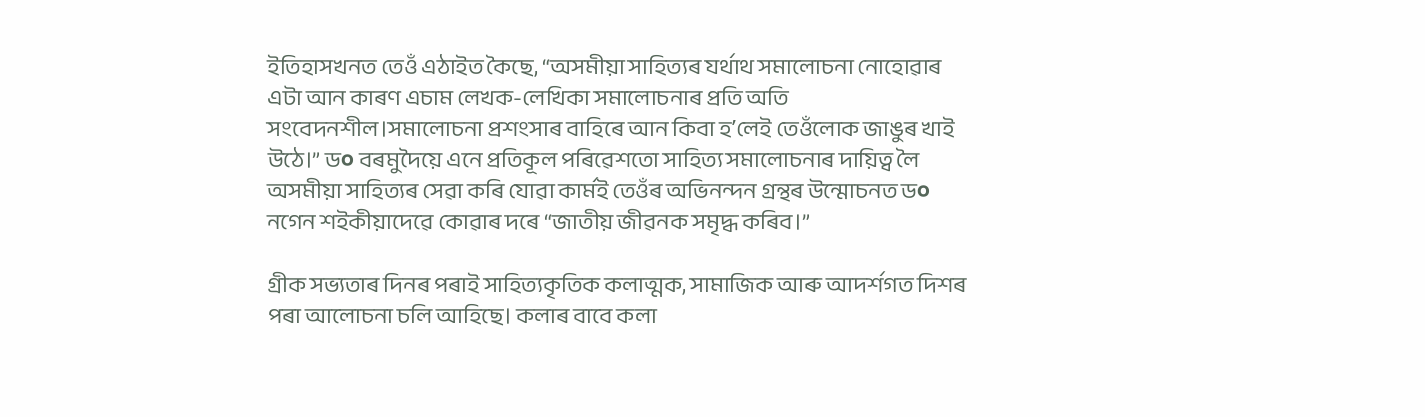ইতিহাসখনত তেওঁ এঠাইত কৈছে, “অসমীয়া সাহিত্যৰ যৰ্থাথ সমালোচনা নোহোৱাৰ এটা আন কাৰণ এচাম লেখক-লেখিকা সমালোচনাৰ প্ৰতি অতি সংবেদনশীল।সমালোচনা প্ৰশংসাৰ বাহিৰে আন কিবা হʼলেই তেওঁলোক জাঙুৰ খাই উঠে।” ড੦ বৰমুদৈয়ে এনে প্ৰতিকূল পৰিৱেশতো সাহিত্য সমালোচনাৰ দায়িত্ব লৈ অসমীয়া সাহিত্যৰ সেৱা কৰি যোৱা কাৰ্মই তেওঁৰ অভিনন্দন গ্ৰন্থৰ উন্মোচনত ড੦ নগেন শইকীয়াদেৱে কোৱাৰ দৰে “জাতীয় জীৱনক সমৃদ্ধ কৰিব।”

গ্ৰীক সভ্যতাৰ দিনৰ পৰাই সাহিত্যকৃতিক কলাত্মক, সামাজিক আৰু আদৰ্শগত দিশৰ পৰা আলোচনা চলি আহিছে। কলাৰ বাবে কলা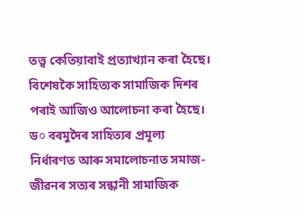তত্ত্ব কেতিয়াবাই প্ৰত্যাখ্যান কৰা হৈছে। বিশেষকৈ সাহিত্যক সামাজিক দিশৰ পৰাই আজিও আলোচনা কৰা হৈছে। ড੦ বৰমুদৈৰ সাহিত্যৰ প্ৰমূল্য নিৰ্ধাৰণত আৰু সমালোচনাত সমাজ-জীৱনৰ সত্যৰ সন্ধানী সামাজিক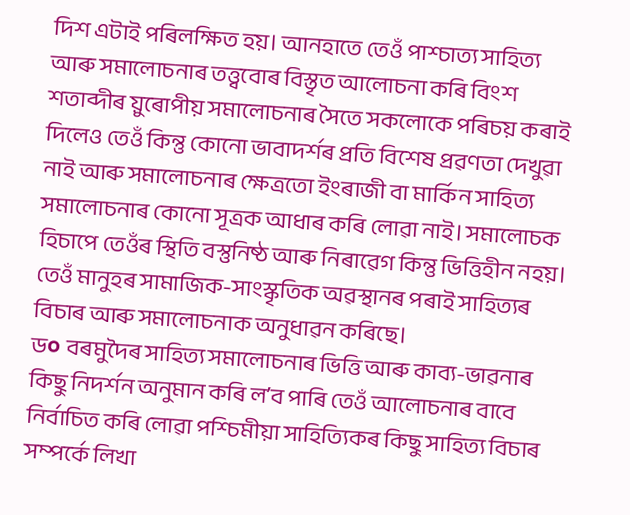দিশ এটাই পৰিলক্ষিত হয়। আনহাতে তেওঁ পাশ্চাত্য সাহিত্য আৰু সমালোচনাৰ তত্ত্ববোৰ বিস্তৃত আলোচনা কৰি বিংশ শতাব্দীৰ য়ুৰোপীয় সমালোচনাৰ সৈতে সকলোকে পৰিচয় কৰাই দিলেও তেওঁ কিন্তু কোনো ভাবাদৰ্শৰ প্ৰতি বিশেষ প্ৰৱণতা দেখুৱা নাই আৰু সমালোচনাৰ ক্ষেত্রতো ইংৰাজী বা মাৰ্কিন সাহিত্য সমালোচনাৰ কোনো সূত্রক আধাৰ কৰি লোৱা নাই। সমালোচক হিচাপে তেওঁৰ স্থিতি বস্তুনিষ্ঠ আৰু নিৰাৱেগ কিন্তু ভিত্তিহীন নহয়। তেওঁ মানুহৰ সামাজিক-সাংস্কৃতিক অৱস্থানৰ পৰাই সাহিত্যৰ বিচাৰ আৰু সমালোচনাক অনুধাৱন কৰিছে।
ড੦ বৰমুদৈৰ সাহিত্য সমালোচনাৰ ভিত্তি আৰু কাব্য-ভাৱনাৰ কিছু নিদৰ্শন অনুমান কৰি লʼব পাৰি তেওঁ আলোচনাৰ বাবে নিৰ্বাচিত কৰি লোৱা পশ্চিমীয়া সাহিত্যিকৰ কিছু সাহিত্য বিচাৰ সম্পৰ্কে লিখা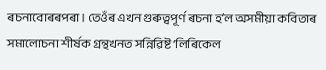ৰচনাবোৰৰপৰা। তেওঁৰ এখন গুৰুত্বপূৰ্ণ ৰচনা হʼল অসমীয়া কবিতাৰ সমালোচনা শীৰ্ষক গ্ৰন্থখনত সন্নিৱিষ্ট ‘লিৰিকেল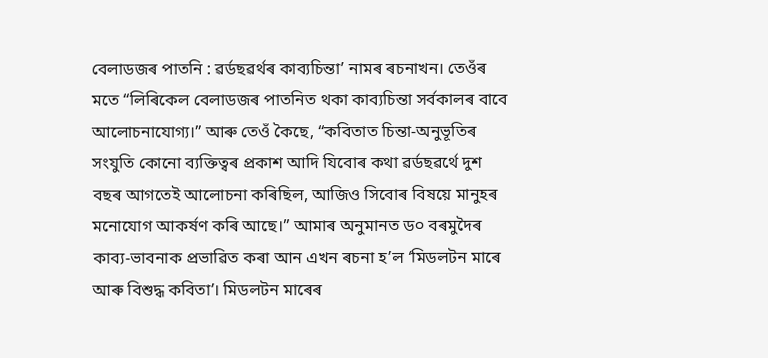বেলাডজৰ পাতনি : ৱৰ্ডছৱৰ্থৰ কাব্যচিন্তাʼ নামৰ ৰচনাখন। তেওঁৰ মতে “লিৰিকেল বেলাডজৰ পাতনিত থকা কাব্যচিন্তা সৰ্বকালৰ বাবে আলোচনাযোগ্য।” আৰু তেওঁ কৈছে, “কবিতাত চিন্তা-অনুভূতিৰ সংযুতি কোনো ব্যক্তিত্বৰ প্ৰকাশ আদি যিবোৰ কথা ৱৰ্ডছৱৰ্থে দুশ বছৰ আগতেই আলোচনা কৰিছিল, আজিও সিবোৰ বিষয়ে মানুহৰ মনোযোগ আকৰ্ষণ কৰি আছে।” আমাৰ অনুমানত ড੦ বৰমুদৈৰ কাব্য-ভাবনাক প্ৰভাৱিত কৰা আন এখন ৰচনা হʼল ‘মিডলটন মাৰে আৰু বিশুদ্ধ কবিতাʼ। মিডলটন মাৰেৰ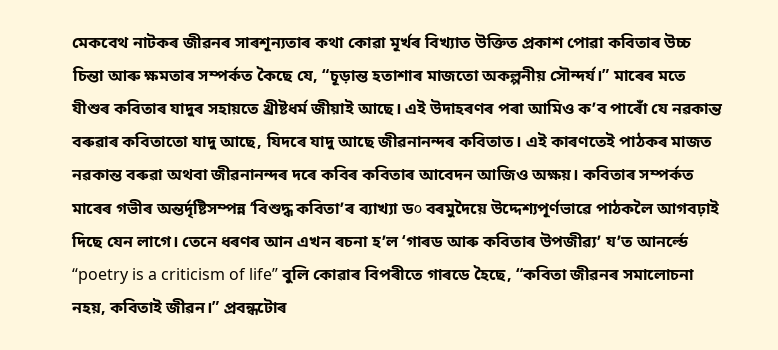মেকবেথ নাটকৰ জীৱনৰ সাৰশূন্যতাৰ কথা কোৱা মূৰ্খৰ বিখ্যাত উক্তিত প্ৰকাশ পোৱা কবিতাৰ উচ্চ চিন্তা আৰু ক্ষমতাৰ সম্পৰ্কত কৈছে যে, “চূড়ান্ত হতাশাৰ মাজতো অকল্পনীয় সৌন্দৰ্য।” মাৰেৰ মতে যীশুৰ কবিতাৰ যাদুৰ সহায়তে খ্ৰীষ্টধৰ্ম জীয়াই আছে। এই উদাহৰণৰ পৰা আমিও কʼব পাৰোঁ যে নৱকান্ত বৰুৱাৰ কবিতাতো যাদু আছে, যিদৰে যাদু আছে জীৱনানন্দৰ কবিতাত। এই কাৰণতেই পাঠকৰ মাজত নৱকান্ত বৰুৱা অথবা জীৱনানন্দৰ দৰে কবিৰ কবিতাৰ আবেদন আজিও অক্ষয়। কবিতাৰ সম্পৰ্কত মাৰেৰ গভীৰ অন্তৰ্দৃষ্টিসম্পন্ন ‘বিশুদ্ধ কবিতাʼৰ ব্যাখ্যা ড੦ বৰমুদৈয়ে উদ্দেশ্যপূৰ্ণভাৱে পাঠকলৈ আগবঢ়াই দিছে যেন লাগে। তেনে ধৰণৰ আন এখন ৰচনা হʼল ‘গাৰড আৰু কবিতাৰ উপজীৱ্যʼ যʼত আনৰ্ল্ডে “poetry is a criticism of life” বুলি কোৱাৰ বিপৰীতে গাৰডে হৈছে, “কবিতা জীৱনৰ সমালোচনা নহয়, কবিতাই জীৱন।” প্ৰবন্ধটোৰ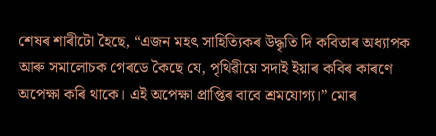শেষৰ শাৰীটো হৈছে, “এজন মহৎ সাহিত্যিকৰ উদ্ধৃতি দি কবিতাৰ অধ্যাপক আৰু সমালোচক গেৰডে কৈছে যে, পৃথিৱীয়ে সদাই ইয়াৰ কবিৰ কাৰণে অপেক্ষা কৰি থাকে। এই অপেক্ষা প্ৰাপ্তিৰ বাবে শ্ৰমযোগ্য।” মোৰ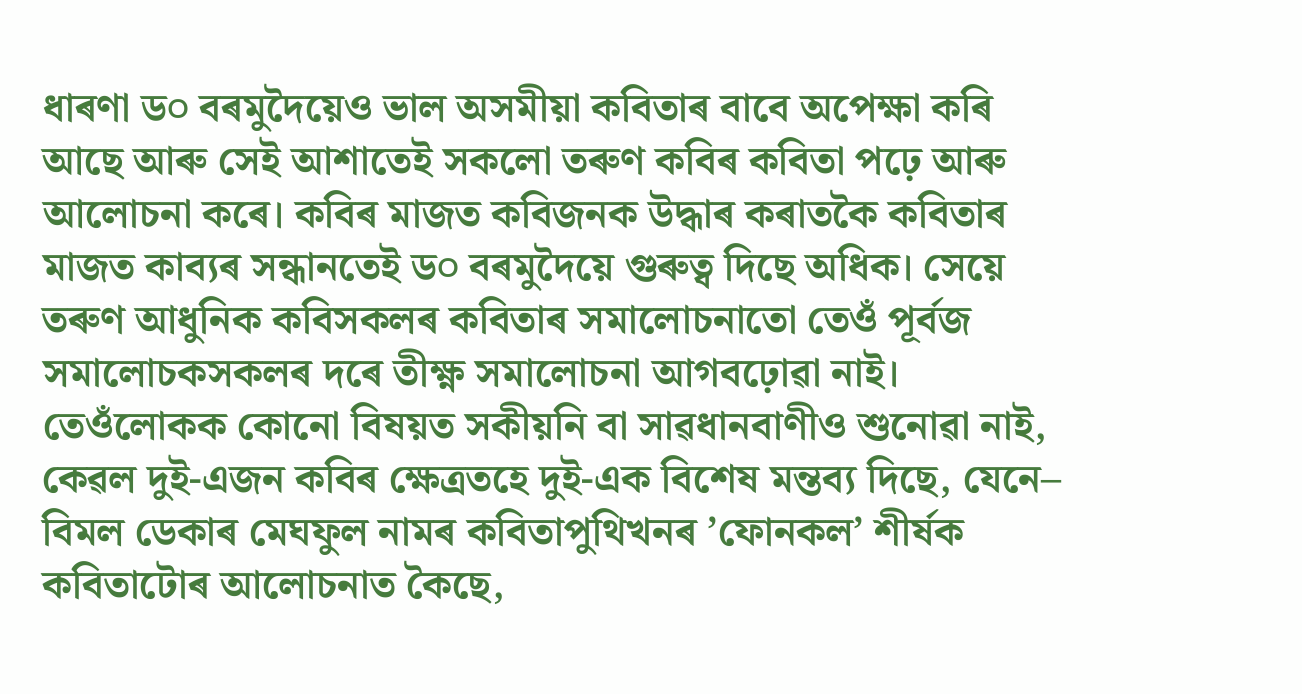ধাৰণা ড੦ বৰমুদৈয়েও ভাল অসমীয়া কবিতাৰ বাবে অপেক্ষা কৰি আছে আৰু সেই আশাতেই সকলো তৰুণ কবিৰ কবিতা পঢ়ে আৰু আলোচনা কৰে। কবিৰ মাজত কবিজনক উদ্ধাৰ কৰাতকৈ কবিতাৰ মাজত কাব্যৰ সন্ধানতেই ড੦ বৰমুদৈয়ে গুৰুত্ব দিছে অধিক। সেয়ে তৰুণ আধুনিক কবিসকলৰ কবিতাৰ সমালোচনাতো তেওঁ পূৰ্বজ সমালোচকসকলৰ দৰে তীক্ষ্ণ সমালোচনা আগবঢ়োৱা নাই। তেওঁলোকক কোনো বিষয়ত সকীয়নি বা সাৱধানবাণীও শুনোৱা নাই, কেৱল দুই-এজন কবিৰ ক্ষেত্রতহে দুই-এক বিশেষ মন্তব্য দিছে, যেনে– বিমল ডেকাৰ মেঘফুল নামৰ কবিতাপুথিখনৰ ʼফোনকলʼ শীৰ্ষক কবিতাটোৰ আলোচনাত কৈছে,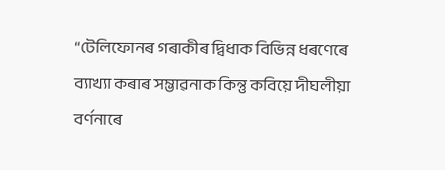“টেলিফোনৰ গৰাকীৰ দ্বিধাক বিভিন্ন ধৰণেৰে ব্যাখ্যা কৰাৰ সম্ভাৱনাক কিন্তু কবিয়ে দীঘলীয়া বৰ্ণনাৰে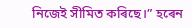নিজেই সীমিত কৰিছে।” হৰেন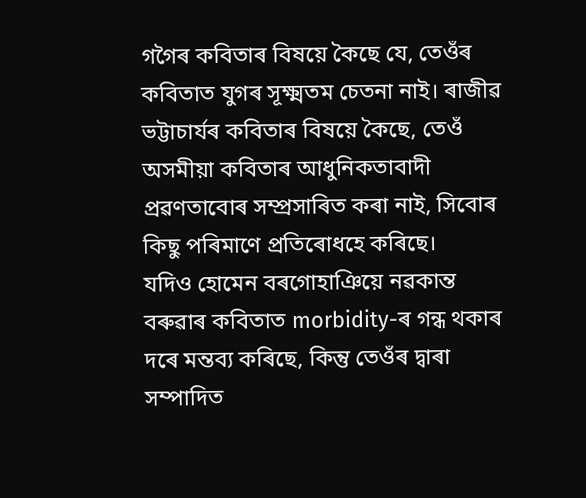গগৈৰ কবিতাৰ বিষয়ে কৈছে যে, তেওঁৰ কবিতাত যুগৰ সূক্ষ্মতম চেতনা নাই। ৰাজীৱ ভট্টাচাৰ্যৰ কবিতাৰ বিষয়ে কৈছে, তেওঁ অসমীয়া কবিতাৰ আধুনিকতাবাদী প্ৰৱণতাবোৰ সম্প্ৰসাৰিত কৰা নাই, সিবোৰ কিছু পৰিমাণে প্ৰতিৰোধহে কৰিছে।
যদিও হোমেন বৰগোহাঞিয়ে নৱকান্ত বৰুৱাৰ কবিতাত morbidity-ৰ গন্ধ থকাৰ দৰে মন্তব্য কৰিছে, কিন্তু তেওঁৰ দ্বাৰা সম্পাদিত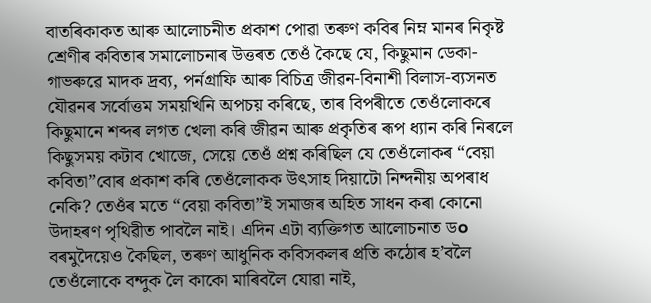বাতৰিকাকত আৰু আলোচনীত প্ৰকাশ পোৱা তৰুণ কবিৰ নিম্ন মানৰ নিকৃষ্ট শ্ৰেণীৰ কবিতাৰ সমালোচনাৰ উত্তৰত তেওঁ কৈছে যে, কিছুমান ডেকা-গাভৰুৱে মাদক দ্ৰব্য, পৰ্নগ্ৰাফি আৰু বিচিত্র জীৱন-বিনাশী বিলাস-ব্যসনত যৌৱনৰ সৰ্বোত্তম সময়খিনি অপচয় কৰিছে, তাৰ বিপৰীতে তেওঁলোকৰে কিছুমানে শব্দৰ লগত খেলা কৰি জীৱন আৰু প্ৰকৃতিৰ ৰূপ ধ্যান কৰি নিৰলে কিছুসময় কটাব খোজে, সেয়ে তেওঁ প্ৰশ্ন কৰিছিল যে তেওঁলোকৰ “বেয়া কবিতা”বোৰ প্ৰকাশ কৰি তেওঁলোকক উৎসাহ দিয়াটো নিন্দনীয় অপৰাধ নেকি? তেওঁৰ মতে “বেয়া কবিতা”ই সমাজৰ অহিত সাধন কৰা কোনো উদাহৰণ পৃথিৱীত পাবলৈ নাই। এদিন এটা ব্যক্তিগত আলোচনাত ড੦ বৰমুদৈয়েও কৈছিল, তৰুণ আধুনিক কবিসকলৰ প্ৰতি কঠোৰ হʼবলৈ তেওঁলোকে বন্দুক লৈ কাকো মাৰিবলৈ যোৱা নাই,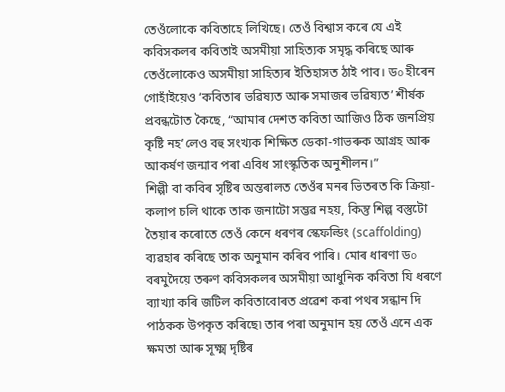তেওঁলোকে কবিতাহে লিখিছে। তেওঁ বিশ্বাস কৰে যে এই কবিসকলৰ কবিতাই অসমীয়া সাহিত্যক সমৃদ্ধ কৰিছে আৰু তেওঁলোকেও অসমীয়া সাহিত্যৰ ইতিহাসত ঠাই পাব। ড੦ হীৰেন গোহাঁইয়েও ‘কবিতাৰ ভৱিষ্যত আৰু সমাজৰ ভৱিষ্যত’ শীৰ্ষক প্ৰবন্ধটোত কৈছে, “আমাৰ দেশত কবিতা আজিও ঠিক জনপ্ৰিয় কৃষ্টি নহʼলেও বহু সংখ্যক শিক্ষিত ডেকা-গাভৰুক আগ্ৰহ আৰু আকৰ্ষণ জন্মাব পৰা এবিধ সাংস্কৃতিক অনুশীলন।”
শিল্পী বা কবিৰ সৃষ্টিৰ অন্তৰালত তেওঁৰ মনৰ ভিতৰত কি ক্ৰিয়া-কলাপ চলি থাকে তাক জনাটো সম্ভৱ নহয়, কিন্তু শিল্প বস্তুটো তৈয়াৰ কৰোতে তেওঁ কেনে ধৰণৰ স্কেফল্ডিং (scaffolding) ব্যৱহাৰ কৰিছে তাক অনুমান কৰিব পাৰি। মোৰ ধাৰণা ড੦ বৰমুদৈয়ে তৰুণ কবিসকলৰ অসমীয়া আধুনিক কবিতা যি ধৰণে ব্যাখ্যা কৰি জটিল কবিতাবোৰত প্ৰৱেশ কৰা পথৰ সন্ধান দি পাঠকক উপকৃত কৰিছে৷ তাৰ পৰা অনুমান হয় তেওঁ এনে এক ক্ষমতা আৰু সূক্ষ্ম দৃষ্টিৰ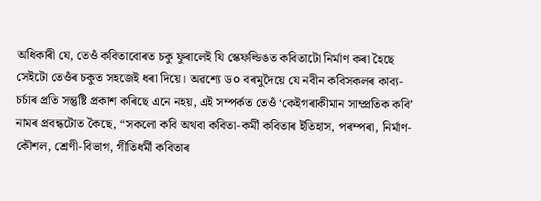অধিকাৰী যে, তেওঁ কবিতাবোৰত চকু ফুৰালেই যি স্কেফল্ডিঙত কবিতাটো নিৰ্মাণ কৰা হৈছে সেইটো তেওঁৰ চকুত সহজেই ধৰা দিয়ে। অৱশ্যে ড੦ বৰমুদৈয়ে যে নবীন কবিসকলৰ কাব্য-চৰ্চাৰ প্ৰতি সন্তুষ্টি প্ৰকাশ কৰিছে এনে নহয়, এই সম্পৰ্কত তেওঁ ‘কেইগৰাকীমান সাম্প্ৰতিক কবিʼ নামৰ প্ৰবন্ধটোত কৈছে, “সকলো কবি অথবা কবিতা-কৰ্মী কবিতাৰ ইতিহাস, পৰম্পৰা, নিৰ্মাণ-কৌশল, শ্ৰেণী-বিভাগ, গীতিধৰ্মী কবিতাৰ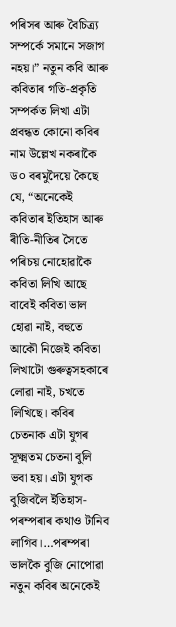পৰিসৰ আৰু বৈচিত্ৰ্য সম্পৰ্কে সমানে সজাগ নহয়।” নতুন কবি আৰু কবিতাৰ গতি-প্ৰকৃতি সম্পৰ্কত লিখা এটা প্ৰবন্ধত কোনো কবিৰ নাম উল্লেখ নকৰাকৈ ড੦ বৰমুদৈয়ে কৈছে যে, “অনেকেই কবিতাৰ ইতিহাস আৰু ৰীতি-নীতিৰ সৈতে পৰিচয় নোহোৱাকৈ কবিতা লিখি আছে বাবেই কবিতা ভাল হোৱা নাই, বহুতে আকৌ নিজেই কবিতা লিখাটো গুৰুত্বসহকাৰে লোৱা নাই, চখতে লিখিছে। কবিৰ চেতনাক এটা যুগৰ সূক্ষ্মতম চেতনা বুলি ভবা হয়। এটা যুগক বুজিবলৈ ইতিহাস-পৰম্পৰাৰ কথাও টানিব লাগিব।…পৰম্পৰা ভালকৈ বুজি নোপোৱা নতুন কবিৰ অনেকেই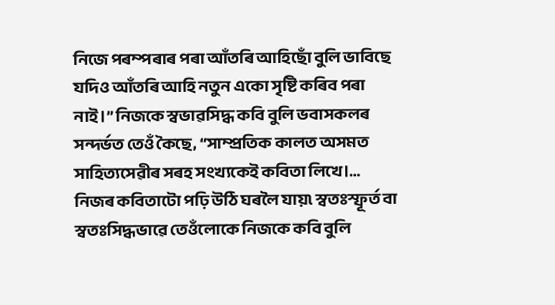নিজে পৰম্পৰাৰ পৰা আঁতৰি আহিছোঁ বুলি ভাবিছে যদিও আঁতৰি আহি নতুন একো সৃষ্টি কৰিব পৰা নাই।” নিজকে স্বভাৱসিদ্ধ কবি বুলি ভবাসকলৰ সন্দৰ্ভত তেওঁ কৈছে, “সাম্প্ৰতিক কালত অসমত সাহিত্যসেৱীৰ সৰহ সংখ্যকেই কবিতা লিখে।… নিজৰ কবিতাটো পঢ়ি উঠি ঘৰলৈ যায়৷ স্বতঃস্ফূৰ্ত বা স্বতঃসিদ্ধভাৱে তেওঁলোকে নিজকে কবি বুলি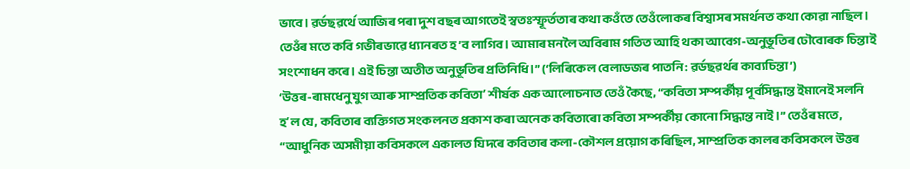ভাবে। ৱৰ্ডছৱৰ্থে আজিৰ পৰা দুশ বছৰ আগতেই স্বতঃস্ফূৰ্ততাৰ কথা কওঁতে তেওঁলোকৰ বিশ্বাসৰ সমৰ্থনত কথা কোৱা নাছিল। তেওঁৰ মতে কবি গভীৰভাৱে ধ্যানৰত হ’ব লাগিব। আমাৰ মনলৈ অবিৰাম গতিত আহি থকা আবেগ-অনুভূতিৰ ঢৌবোৰক চিন্তাই সংশোধন কৰে। এই চিন্তা অতীত অনুভূতিৰ প্রতিনিধি।” (‘লিৰিকেল বেলাডজৰ পাতনি : ৱৰ্ডছৱৰ্থৰ কাব্যচিন্তা’)
‘উত্তৰ-ৰামধেনু যুগ আৰু সাম্প্ৰতিক কবিতাʼ শীৰ্ষক এক আলোচনাত তেওঁ কৈছে, “কবিতা সম্পৰ্কীয় পূৰ্বসিদ্ধান্ত ইমানেই সলনি হʼল যে, কবিতাৰ ব্যক্তিগত সংকলনত প্ৰকাশ কৰা অনেক কবিতাৰো কবিতা সম্পৰ্কীয় কোনো সিদ্ধান্ত নাই।” তেওঁৰ মতে, “আধুনিক অসমীয়া কবিসকলে একালত যিদৰে কবিতাৰ কলা-কৌশল প্ৰয়োগ কৰিছিল, সাম্প্ৰতিক কালৰ কবিসকলে উত্তৰ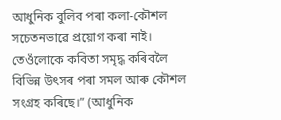আধুনিক বুলিব পৰা কলা-কৌশল সচেতনভাৱে প্ৰয়োগ কৰা নাই। তেওঁলোকে কবিতা সমৃদ্ধ কৰিবলৈ বিভিন্ন উৎসৰ পৰা সমল আৰু কৌশল সংগ্ৰহ কৰিছে।” (আধুনিক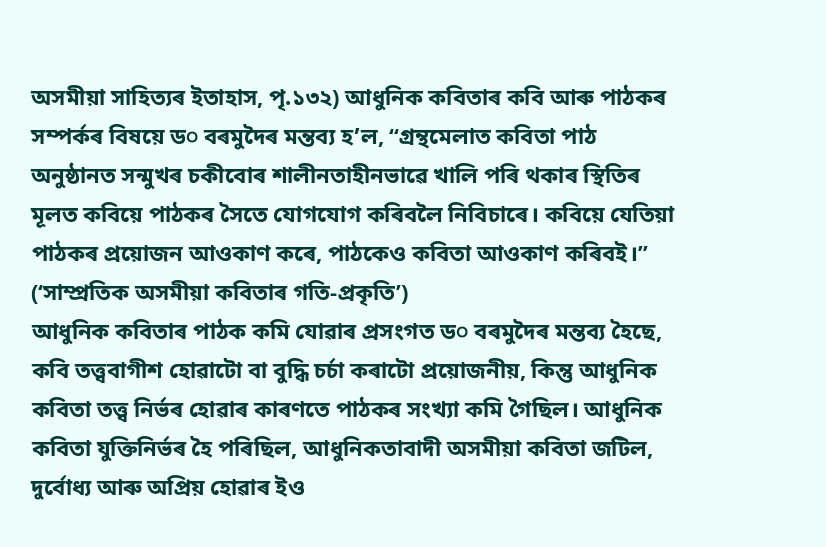অসমীয়া সাহিত্যৰ ইতাহাস, পৃ.১৩২) আধুনিক কবিতাৰ কবি আৰু পাঠকৰ সম্পৰ্কৰ বিষয়ে ড੦ বৰমুদৈৰ মন্তব্য হʼল, “গ্ৰন্থমেলাত কবিতা পাঠ অনুষ্ঠানত সন্মুখৰ চকীবোৰ শালীনতাহীনভাৱে খালি পৰি থকাৰ স্থিতিৰ মূলত কবিয়ে পাঠকৰ সৈতে যোগযোগ কৰিবলৈ নিবিচাৰে। কবিয়ে যেতিয়া পাঠকৰ প্ৰয়োজন আওকাণ কৰে, পাঠকেও কবিতা আওকাণ কৰিবই।” (‘সাম্প্ৰতিক অসমীয়া কবিতাৰ গতি-প্ৰকৃতি’)
আধুনিক কবিতাৰ পাঠক কমি যোৱাৰ প্ৰসংগত ড੦ বৰমুদৈৰ মন্তব্য হৈছে, কবি তত্ত্ববাগীশ হোৱাটো বা বুদ্ধি চৰ্চা কৰাটো প্ৰয়োজনীয়, কিন্তু আধুনিক কবিতা তত্ত্ব নিৰ্ভৰ হোৱাৰ কাৰণতে পাঠকৰ সংখ্যা কমি গৈছিল। আধুনিক কবিতা যুক্তিনিৰ্ভৰ হৈ পৰিছিল, আধুনিকতাবাদী অসমীয়া কবিতা জটিল, দুৰ্বোধ্য আৰু অপ্ৰিয় হোৱাৰ ইও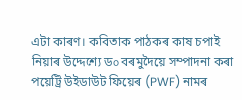এটা কাৰণ। কবিতাক পাঠকৰ কাষ চপাই নিয়াৰ উদ্দেশ্যে ড੦ বৰমুদৈয়ে সম্পাদনা কৰা পয়েট্ৰি উইডাউট ফিয়েৰ (PWF) নামৰ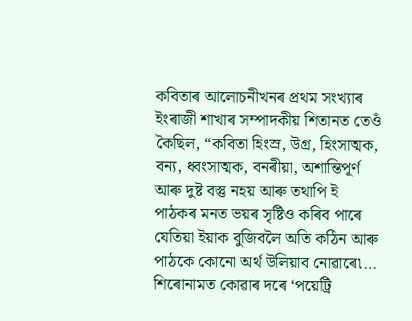কবিতাৰ আলোচনীখনৰ প্ৰথম সংখ্যাৰ ইংৰাজী শাখাৰ সম্পাদকীয় শিতানত তেওঁ কৈছিল, “কবিতা হিংস্ৰ, উগ্ৰ, হিংসাত্মক, বন্য, ধ্বংসাত্মক, বনৰীয়া, অশান্তিপূৰ্ণ আৰু দুষ্ট বস্তু নহয় আৰু তথাপি ই পাঠকৰ মনত ভয়ৰ সৃষ্টিও কৰিব পাৰে যেতিয়া ইয়াক বুজিবলৈ অতি কঠিন আৰু পাঠকে কোনো অৰ্থ উলিয়াব নোৱাৰে৷… শিৰোনামত কোৱাৰ দৰে ‘পয়েট্ৰি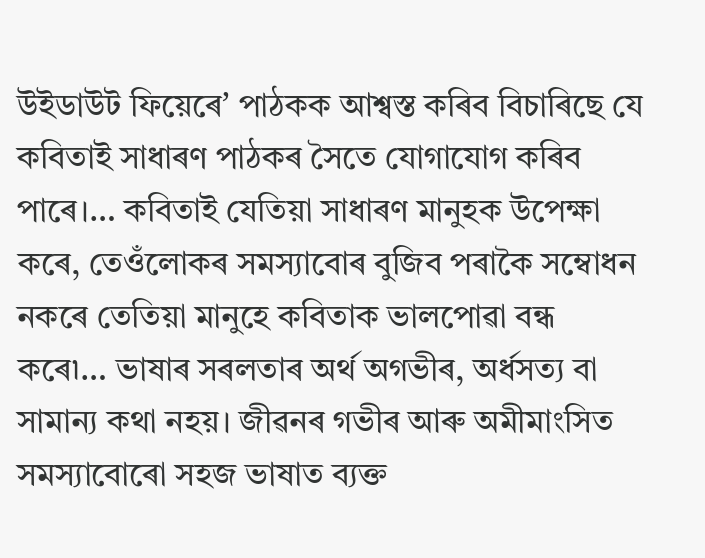উইডাউট ফিয়েৰেʼ পাঠকক আশ্বস্ত কৰিব বিচাৰিছে যে কবিতাই সাধাৰণ পাঠকৰ সৈতে যোগাযোগ কৰিব পাৰে।… কবিতাই যেতিয়া সাধাৰণ মানুহক উপেক্ষা কৰে, তেওঁলোকৰ সমস্যাবোৰ বুজিব পৰাকৈ সম্বোধন নকৰে তেতিয়া মানুহে কবিতাক ভালপোৱা বন্ধ কৰে৷… ভাষাৰ সৰলতাৰ অৰ্থ অগভীৰ, অৰ্ধসত্য বা সামান্য কথা নহয়। জীৱনৰ গভীৰ আৰু অমীমাংসিত সমস্যাবোৰো সহজ ভাষাত ব্যক্ত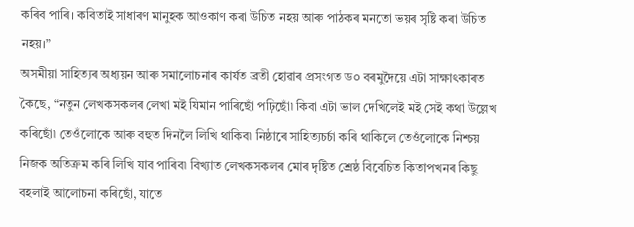কৰিব পাৰি। কবিতাই সাধাৰণ মানুহক আওকাণ কৰা উচিত নহয় আৰু পাঠকৰ মনতো ভয়ৰ সৃষ্টি কৰা উচিত নহয়।”
অসমীয়া সাহিত্যৰ অধ্যয়ন আৰু সমালোচনাৰ কাৰ্যত ব্ৰতী হোৱাৰ প্ৰসংগত ড੦ বৰমুদৈয়ে এটা সাক্ষাৎকাৰত কৈছে, “নতুন লেখকসকলৰ লেখা মই যিমান পাৰিছোঁ পঢ়িছোঁ৷ কিবা এটা ভাল দেখিলেই মই সেই কথা উল্লেখ কৰিছোঁ৷ তেওঁলোকে আৰু বহুত দিনলৈ লিখি থাকিব৷ নিষ্ঠাৰে সাহিত্যচৰ্চা কৰি থাকিলে তেওঁলোকে নিশ্চয় নিজক অতিক্ৰম কৰি লিখি যাব পাৰিব৷ বিখ্যাত লেখকসকলৰ মোৰ দৃষ্টিত শ্ৰেষ্ঠ বিবেচিত কিতাপখনৰ কিছু বহলাই আলোচনা কৰিছোঁ, যাতে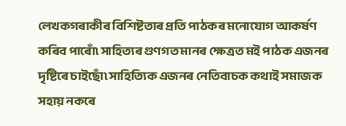লেখকগৰাকীৰ বিশিষ্টতাৰ প্ৰতি পাঠকৰ মনোযোগ আকৰ্ষণ কৰিব পাৰোঁ৷ সাহিত্যৰ গুণগত মানৰ ক্ষেত্ৰত মই পাঠক এজনৰ দৃষ্টিৰে চাইছোঁ৷ সাহিত্যিক এজনৰ নেতিবাচক কথাই সমাজক সহায় নকৰে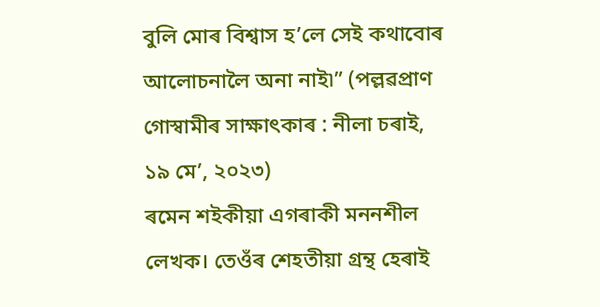বুলি মোৰ বিশ্বাস হ’লে সেই কথাবোৰ আলোচনালৈ অনা নাই৷” (পল্লৱপ্ৰাণ গোস্বামীৰ সাক্ষাৎকাৰ : নীলা চৰাই, ১৯ মে’, ২০২৩)
ৰমেন শইকীয়া এগৰাকী মননশীল লেখক। তেওঁৰ শেহতীয়া গ্ৰন্থ হেৰাই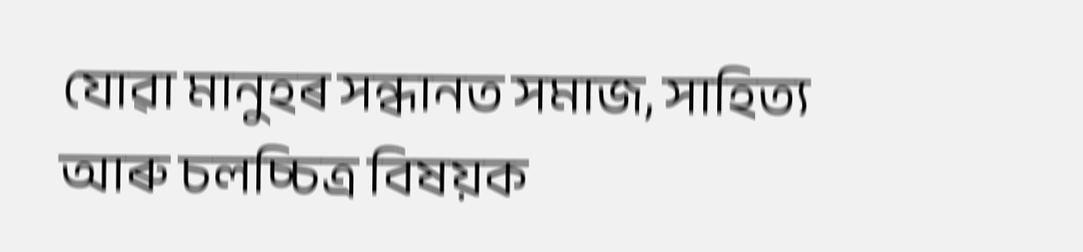যোৱা মানুহৰ সন্ধানত সমাজ, সাহিত্য আৰু চলচ্চিত্ৰ বিষয়ক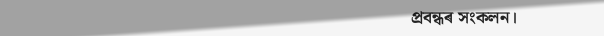প্ৰবন্ধৰ সংকলন।